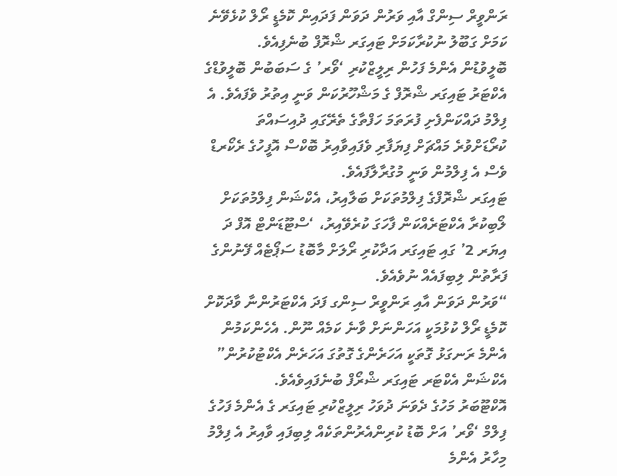ރަންވީރް ސިންގް އާއި ވަރުން ދަވަން ފަދައިން ކޮމެޑީ ރޯލް ކުޅެވޭނެ ކަމަށް ގަބޫލު ނުކުރާކަމަށް ޓައިގަރ ޝްރޮފް ބުނެފިއެވެ.
ބޮލީވުޑުން އެންމެ ފަހުން ރިލީޒްކުރި ‘ވޯރ’ ގެ ސަބަބުން ބޮލީވުޑްގެ އެކްޓަރު ޓައިގަރ ޝްރޮފް ގެ މަޝްހޫރުކަން ވަނީ އިތުރު ވެފައެވެ. އެ ފިލްމު ދައްކަންފެށި ފުރަތަމަ ހަފްތާގެ ތެރޭގައި ދުއިސައްތަ ކުރޯޑަށްވުރެ މައްޗަށް ފިޔަފާރި ވެފައިވާއިރު ބޮކްސް އޮފީހުގެ ރެކޯރޑް ވެސް އެ ފިލްމުން ވަނީ މުގުރާލާފައެވެ.
ޓައިގަރ ޝްރޮފްގެ ފިލްމުތަކަށް ބަލާއިރު، އެކްޝަން ފިލްމުތަކަށް ލޯބިކުރާ އެކްޓަރެއްކަން ފާހަގަ ކުރެވޭއިރު، ‘ސްޓޫޑަންޓް އޮފް ދަ އިޔަރ 2’ ގައި ޓައިގަރ އަދާކުރި ރޯލަށް މާބޮޑު ސަޕޯޓެއް ފޭނުންގެ ފަރާތުން ލިބިފައެއް ނުވެއެވެ.
“ވަރުން ދަވަން އާއި ރަންވީރް ސިންގ ފަދަ އެކްޓަރުންނާ ވާދަކޮށް ކޮމެޑީ ރޯލް ކުޅުމަކީ އަހަންނަށް ވާނެ ކަމެއް ނޫން. އެހެންކަމުން އެންމެ ރަނގަޅު ގޮތަކީ އަހަރެންގެ ގޮތުގަ އަހަރެން އެކްޓުކުރުން” އެކްޝަން އެކްޓަރ ޓައިގަރ ޝްރޯފް ބުނެފައިވެއެވެ.
އޮކްޓޫބަރު މަހުގެ ދެވަނަ ދުވަހު ރިލީޒްކުރި ޓައިގަރ ގެ އެންމެ ފަހުގެ ފިލްމް ‘ވޯރ’ އަށް ބޮޑު ކުރިންއެރުންތަކެއް ލިބިފައި ވާއިރު އެ ފިލްމު މިހާރު އެންމެ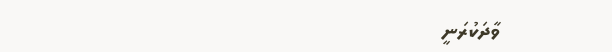ވާދަކުރަނީ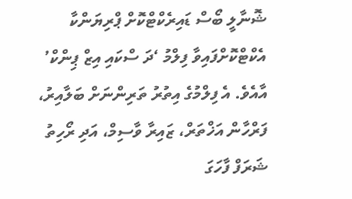ޝޮނާލީ ބޯސް ޑައިރެކްޓްކޮށް ޕްރިޔަންކާ އެކްޓްކޮށްފައިވާ ފިލްމު ‘ދަ ސްކައި އިޒް ޕިންކް’ އާއެވެ. އެ ފިލްމުގެ އިތުރު ތަރިންނަށް ބަލާއިރު، ފަރްހާން އަޚްތަރް، ޒައިރާ ވާސިމް، އަދި ރޯހިތު ޝަރަފް ފާހަގަ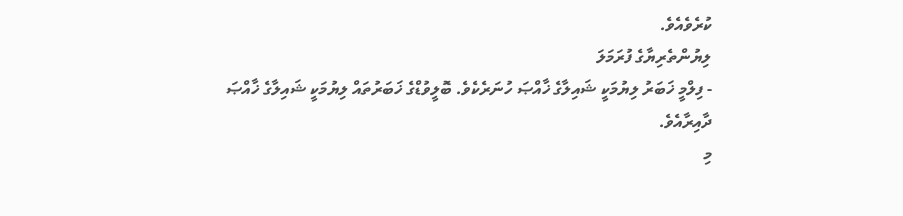ކުރެވެއެވެ.
ލިޔުންތެރިޔާގެ ފުރަމަލަ
- ފިލްމީ ޚަބަރު ލިޔުމަކީ ޝައިލާގެ ޚާއްޞަ ހުނަރެކެވެ. ބޮލީވުޑްގެ ޚަބަރުތައް ލިޔުމަކީ ޝައިލާގެ ޚާއްޞަ ދާއިރާއެވެ.
މި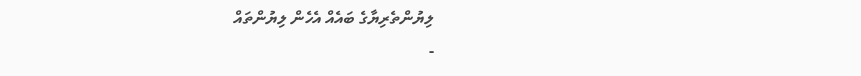ލިޔުންތެރިޔާގެ ބައެއް އެހެން ލިޔުންތައް
-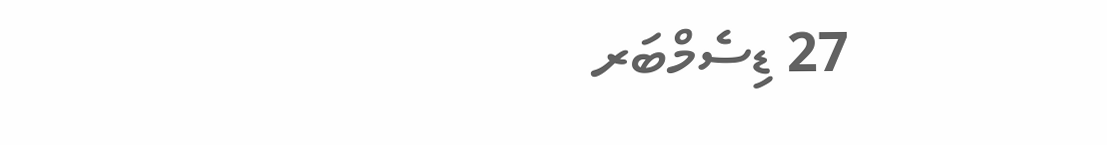27 ޑިސެމްބަރ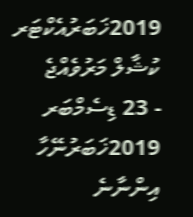2019ޚަބަރުއެކްޓަރ ކުޝާލް މަރުވެއްޖެ
- 23 ޑިސެމްބަރ 2019ޚަބަރުނޭހާ އިންނާނެ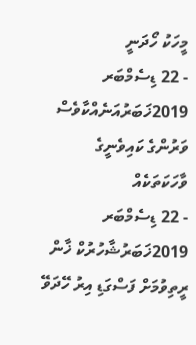މީހަކު ހޯދަނީ
- 22 ޑިސެމްބަރ 2019ޚަބަރުއަނެއްކާވެސް ވަރުންގެ ކައިވެނީގެ ވާހަކަތަކެއް
- 22 ޑިސެމްބަރ 2019ޚަބަރުޝާހުރުކް ޚާން ރީތިވުމަށް ފަސްގަޑި އިރު ހޭދަވޭ